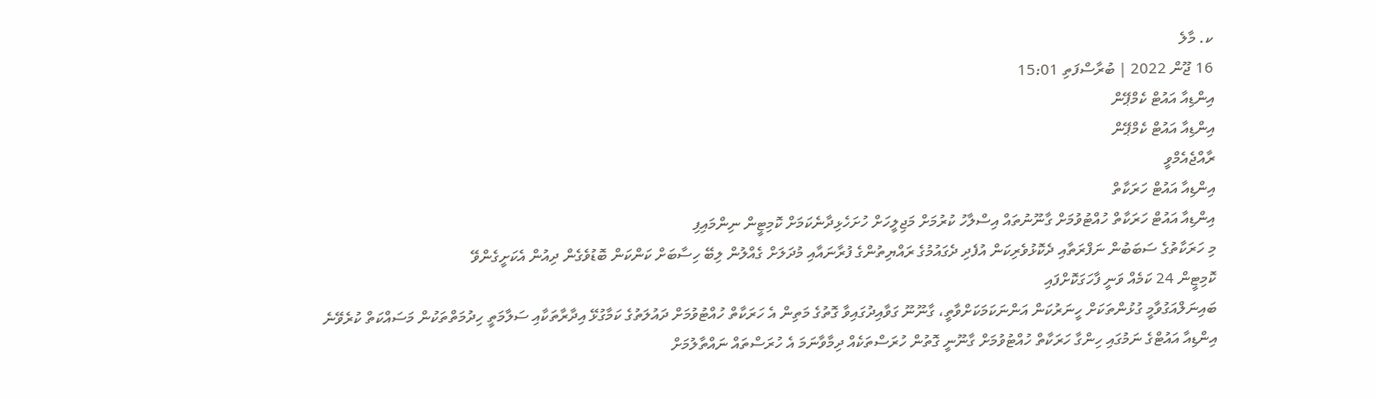ކ. މާލެ
16 ޖޫން 2022 | ބުރާސްފަތި 15:01
އިންޑިއާ އައުޓް ކެމްޕޭން
އިންޑިއާ އައުޓް ކެމްޕޭން
ރާއްޖެއެމްވީ
އިންޑިއާ އައުޓް ހަރަކާތް
އިންޑިއާ އައުޓް ހަރަކާތް ހުއްޓުވުމަށް ގާނޫނުތައް އިސްލާހު ކުރުމަށް މަޖިލީހަށް ހުށަހެޅިދާނެކަމަށް ކޮމިޓީން ނިންމައިފި
މި ހަރަކާތުގެ ސަބަބުން ނަފްރަތާއި ދެކޮޅުވެރިކަން އުފެދި ދެގައުމުގެ ރައްޔިތުންގެ ފުރާނައާއި މުދަލަށް ގެއްލުން ލިބޭ ހިސާބަށް ކަންކަން ބޮޑުވެގެން ދިއުން އެކަށީގެންވޭ
ކޮމިޓީން 24 ކަމެއް ވަނީ ފާހަގަކޮށްފައި
ބައިނަލްއަގުވާމީ ގުޅުންތަކަށް ހީނަރުކަން އަންނަކަމަކަށްވާތީ، ގާނޫނޫ ގަވާއިދުގައިވާ ގޮތުގެ މަތިން އެ ހަރަކާތް ހުއްޓުވުމަށް ދައުލަތުގެ ކަމާގުޅޭ އިދާރާތަކާއި ސަލާމަތީ ހިދުމަތްތަކުން މަސައްކަތް ކުރެވޭނެ
އިންޑިއާ އައުޓްގެ ނަމުގައި ހިންގާ ހަރަކާތް ހުއްޓުވުމަށް ގާނޫނީ ގޮތުން ހުރަސްތަކެއް ދިމާވާނަމަ އެ ހުރަސްތައް ނައްތާލުމަށް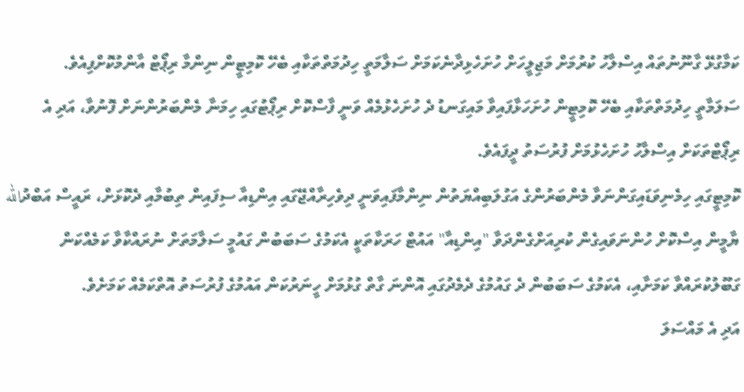ކަމާގުޅޭ ގާނޫނުތައް އިސްލާހު ކުރުމަށް މަޖިލީހަށް ހުށަހެޅިދާނެކަމަށް ސަލާމަތީ ހިދުމަތްތަކާއި ބެހޭ ކޮމިޓީން ނިންމާ ރިޕޯޓް އާންމުކޮށްފިއެވެ.
ސަލަމާތީ ހިދުމަތްތަކާއި ބެހޭ ކޮމިޓީން ހުށަހަޅާފައިވާ މައިގަނޑު ދެ ހުށަހެޅުމެއް ވަނީ ފާސްކޮށް ރިޕޯޓުގައި ހިމަނާ މެންބަރުންނަށް ފޮނުވާ، އަދި އެ ރިޕޯޓްތަކަށް އިސްލާހު ހުށަހެޅުމަށް ފުރުސަތު ދީފައެވެ.
ކޮމިޓީގައި ހިމެނިވަޑައިގަންނަވާ މެންބަރުންގެ އަގުލަބިއްޔަތުން ނިންމާފައިވަނީ ދިވެހިރާއްޖޭގައި އިންޑިއާ ސިފައިން ތިބުމާއި ދެކޮޅަށް، ރައީސް އަބްދުالله ޔާމީން އިސްކޮށް ހުންނަވައިގެން ކުރިއަށްގެންދަވާ "އިންޑިއާ" އައުޓް ހަރަކާތަކީ އެކަމުގެ ސަބަބުން ގައުމީ ސަލާމަތަށް ނުރައްކާވާ ކަމެއްކަން ގަބޫލުކުރައްވާ ކަމަށާއި، އެކަމުގެ ސަބަބުން ދެ ގައުމުގެ ދެމެދުގައި އޮންނަ ގާތް ގުޅުމަށް ހީނަރުކަން އައުމުގެ ފުރުސަތު އޮތްކަމެއް ކަމަށެވެ.
އަދި އެ މައްސަލަ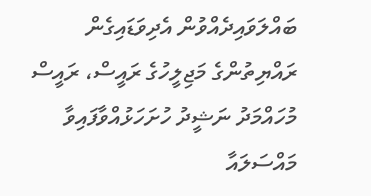ބައްލަވައިދެއްވުން އެދިވަޑައިގެން ރައްޔިތުންގެ މަޖިލީހުގެ ރައީސް، ރައީސް މުހައްމަދު ނަޝީދު ހުށަހަޅުއްވާފައިވާ މައްސަލައާ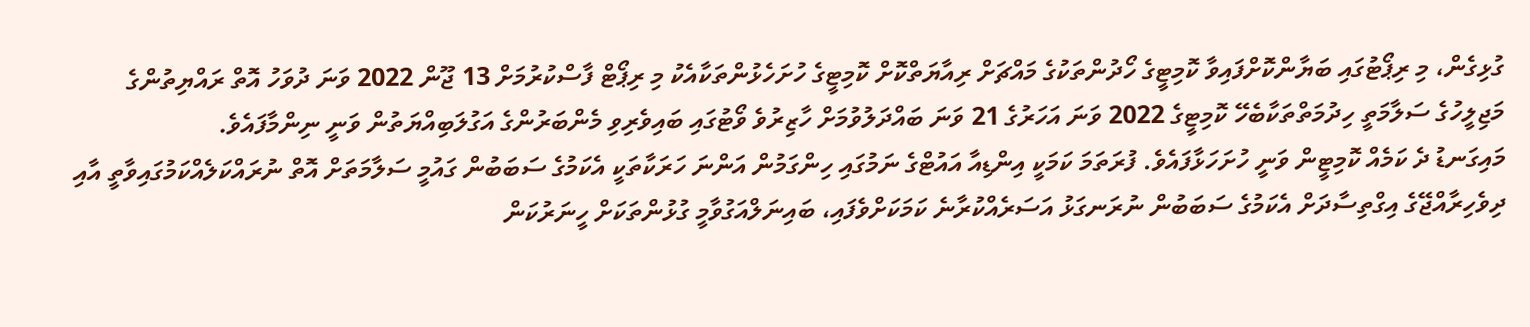ގުޅިގެން، މި ރިޕޯޓުގައި ބަޔާންކޮށްފައިވާ ކޮމިޓީގެ ހޯދުންތަކުގެ މައްޗަށް ރިއާޔަތްކޮށް ކޮމިޓީގެ ހުށަހެޅުންތަކާއެކު މި ރިޕޯޓް ފާސްކުރުމަށް 13 ޖޫން 2022 ވަނަ ދުވަހު އޮތް ރައްޔިތުންގެ މަޖިލީހުގެ ސަލާމަތީ ހިދުމަތްތަކާބެހޭ ކޮމިޓީގެ 2022 ވަނަ އަހަރުގެ 21 ވަނަ ބައްދަލުވުމަށް ހާޒިރުވެ ވޯޓުގައި ބައިވެރިވި މެންބަރުންގެ އަގުލަބިއްޔަތުން ވަނީ ނިންމާފައެވެ.
މައިގަނޑު ދެ ކަމެއް ކޮމިޓީން ވަނީ ހުށަހަޅާފައެވެ. ފުރަތަމަ ކަމަކީ އިންޑިއާ އައުޓްގެ ނަމުގައި ހިންގަމުން އަންނަ ހަރަކާތަކީ އެކަމުގެ ސަބަބުން ގައުމީ ސަލާމަތަށް އޮތް ނުރައްކަލެއްކަމުގައިވާތީ އާއި ދިވެހިރާއްޖޭގެ އިގްތިސާދަށް އެކަމުގެ ސަބަބުން ނުރަނގަޅު އަސަރެއްކުރާނެ ކަމަކަށްވެފައި، ބައިނަލްއަގުވާމީ ގުޅުންތަކަށް ހީނަރުކަން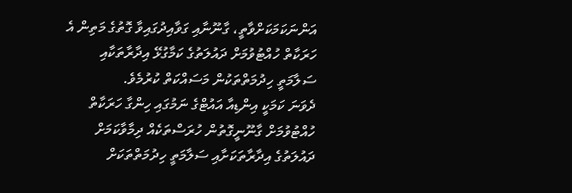އަންނަކަމަކަށްވާތީ، ގާނޫނާއި ގަވާއިދުގައިވާ ގޮތުގެ މަތިން އެ ހަރަކާތް ހުއްޓުވުމަށް ދައުލަތުގެ ކަމާގުޅޭ އިދާރާތަކާއި ސަލާމަތީ ހިދުމަތްތަކުން މަސައްކަތް ކުރުމެވެ.
ދެވަނަ ކަމަކީ އިންޑިއާ އައުޓްގެ ނަމުގައި ހިންގާ ހަރަކާތް ހުއްޓުވުމަށް ގާނޫނީގޮތުން ހުރަސްތަކެއް ދިމާވާކަމަށް ދައުލަތުގެ އިދާރާތަކަށާއި ސަލާމަތީ ހިދުމަތްތަކަށް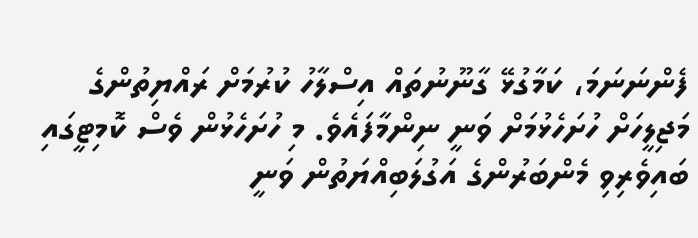ފެންނަނަމަ، ކަމާގުޅޭ ގާނޫނުތައް އިސްލާހު ކުރުމަށް ރައްޔިތުންގެ މަޖިލީހަށް ހުށަހެޅުމަށް ވަނީ ނިންމާފައެވެ. މި ހުށަހެޅުން ވެސް ކޮމިޓީގައި ބައިވެރިވި މެންބަރުންގެ އަގުލަބިއްޔަތުން ވަނީ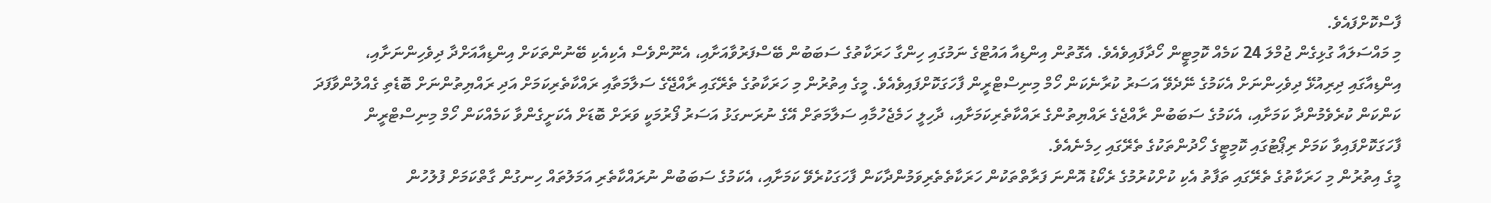ފާސްކޮށްފައެވެ.
މި މައްސަލައާ ގުޅިގެން ޖުމްލަ 24 ކަމެއް ކޮމިޓީން ހޯދާފައިވެއެވެ. އެގޮތުން އިންޑިއާ އައުޓްގެ ނަމުގައި ހިންގާ ހަރަކާތުގެ ސަބަބުން ބޭސްފަރުވާއަށާއި، އެނޫންވެސް އެކިއެކި ބޭނުންތަކަށް އިންޑިއާއަށްދާ ދިވެހިންނަށާއި، އިންޑިއާގައި ދިރިއުޅޭ ދިވެހިންނަށް އެކަމުގެ ނޭދެވޭ އަސަރު ކުރާނެކަން ހޯމް މިނިސްޓްރީން ފާހަގަކޮށްފައިވެއެވެ. މީގެ އިތުރުން މި ހަރަކާތުގެ ތެރޭގައި ރާއްޖޭގެ ސަލާމަތާއި ރައްކާތެރިކަމަށް އަދި ރައްޔިތުންނަށް ބޮޑެތި ގެއްލުންވާފަދަ ކަންކަން ކުރެވެމުންދާ ކަމަށާއި، އެކަމުގެ ސަބަބުން ރާއްޖެގެ ރައްޔިތުންގެ ރައްކާތެރިކަމަށާއި، ދާހިލީ ހަމެޖެހުމާއި ސަލާމަތަށް އޭގެ ނުރަނގަޅު އަސަރު ފޯރުމަކީ ވަރަށް ބޮޑަށް އެކަށީގެންވާ ކަމެއްކަން ހޯމް މިނިސްޓްރީން ފާހަގަކޮށްފައިވާ ކަމަށް ރިޕޯޓުގައި ކޮމިޓީގެ ހޯދުންތަކުގެ ތެރޭގައި ހިމެނެއެވެ.
މީގެ އިތުރުން މި ހަރަކާތުގެ ތެރޭގައި ތަފާތު އެކި ކުށްކުރުމުގެ ރެކޯޑު އޮންނަ ފަރާތްތަކުން ހަރަކާތެތެރިވަމުންދާކަން ފާހަގަކުރެވޭ ކަމަށާއި، އެކަމުގެ ސަބަބުން ނުރައްކާތެރި އަމަލުތައް ހިނގުން ގާތްކަމަށް ފުލުހުން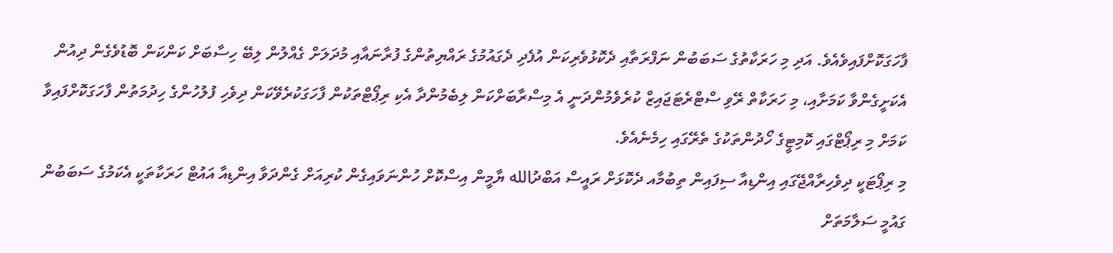ފާހަގަކޮށްފައިވެއެވެ. އަދި މި ހަރަކާތުގެ ސަބަބުން ނަފްރަތާއި ދެކޮޅުވެރިކަން އުފެދި ދެގައުމުގެ ރައްޔިތުންގެ ފުރާނައާއި މުދަލަށް ގެއްލުން ލިބޭ ހިސާބަށް ކަންކަން ބޮޑުވެގެން ދިއުން އެކަށީގެންވާ ކަމަށާއި، މި ހަރަކާތް ރޭވި ސްޓްރެޓަޖައިޒް ކުރެވެމުންދަނީ އެ މިސްރާބަށްކަން ލިބެމުންދާ އެކި ރިޕޯޓްތަކުން ފާހަގަކުރެވޭކަން ދިވެހި ފުލުހުންގެ ހިދުމަތުން ފާހަގަކޮށްފައިވާ ކަމަށް މި ރިޕޯޓްގައި ކޮމިޓީގެ ހޯދުންތަކުގެ ތެރޭގައި ހިމެނެއެވެ.
މި ރިޕޯޓަކީ ދިވެހިރާއްޖޭގައި އިންޑިއާ ސިފައިން ތިބުމާއ ދެކޮޅަށް ރައީސް އަބްދުالله ޔާމީން އިސްކޮށް ހުންނަވައިގެން ކުރިއަށް ގެންދަވާ އިންޑިއާ އައުޓް ހަރަކާތަކީ އެކަމުގެ ސަބަބުން ގައުމީ ސަލާމަތަށް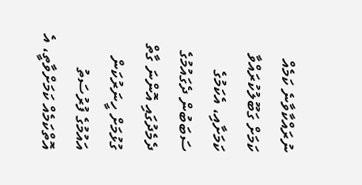ނުރައްކާވާނެ ކަމެއް ކަމަށް ގަބޫލުކުރައްވާ ކަމަށާއި، އެކަމުގެ ސަބަބުން ދެގައުމުގެ ދެމެދުގައި އޮންނަ ގާތް ގުޅުމަށް ހީނަރުކަން އައުމުގެ ފުރުސަތު އޮތްކަމެއް ކަމަށްވާތީ، އެ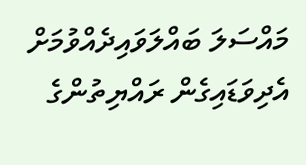މައްސަލަ ބައްލަވައިދެއްވުމަށް އެދިވަޑައިގެން ރައްޔިތުންގެ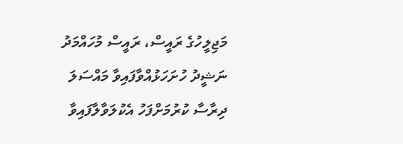މަޖިލީހުގެ ރައީސް، ރައީސް މުހައްމަދު ނަޝީދު ހުށަހަޅުއްވާފައިވާ މައްސަލަ ދިރާސާ ކުރުމަށްފަހު އެކުލަވާލާފައިވާ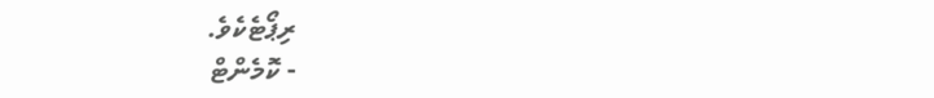ރިޕޯޓެކެވެ.
- ކޮމެންޓް